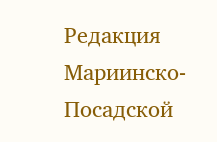Редакция Мариинско-Посадской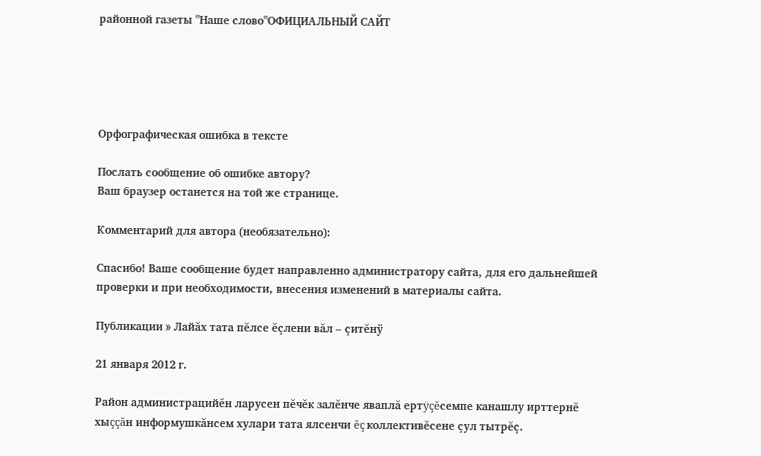районной газеты "Наше слово"ОФИЦИАЛЬНЫЙ САЙТ





Орфографическая ошибка в тексте

Послать сообщение об ошибке автору?
Ваш браузер останется на той же странице.

Комментарий для автора (необязательно):

Спасибо! Ваше сообщение будет направленно администратору сайта, для его дальнейшей проверки и при необходимости, внесения изменений в материалы сайта.

Публикации » Лайăх тата пĕлсе ĕçлени вăл – çитĕнÿ

21 января 2012 г.

Район администрацийĕн ларусен пĕчĕк залĕнче яваплă ертÿçĕсемпе канашлу ирттернĕ хыççăн информушкăнсем хулари тата ялсенчи ĕç коллективĕсене çул тытрĕç.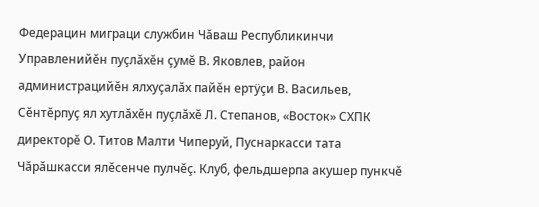Федерацин миграци службин Чăваш Республикинчи Управленийĕн пуçлăхĕн çумĕ В. Яковлев, район администрацийĕн ялхуçалăх пайĕн ертÿçи В. Васильев, Сĕнтĕрпуç ял хутлăхĕн пуçлăхĕ Л. Степанов, «Восток» СХПК директорĕ О. Титов Малти Чиперуй, Пуснаркасси тата Чăрăшкасси ялĕсенче пулчĕç. Клуб, фельдшерпа акушер пункчĕ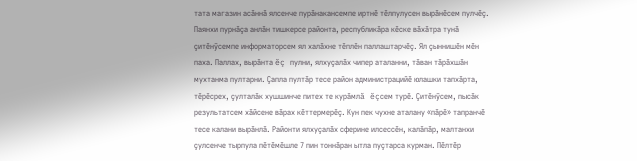тата магазин асăннă ялсенче пурăнакансемпе иртнĕ тĕлпулусен вырăнĕсем пулчĕç. Паянхи пурнăçа анлăн тишкерсе районта, республикăра кĕске вăхăтра тунă çитĕнÿсемпе информаторсем ял халăхне тĕплĕн паллаштарчĕç. Ял çыннишĕн мĕн паха. Паллах, вырăнта ĕç пулни, ялхуçалăх чипер аталанни, тăван тăрăхшăн мухтанма пултарни. Çапла пултăр тесе район администрацийĕ юлашки тапхăрта, тĕрĕсрех, çулталăк хушшинче питех те курăмлă ĕçсем турĕ. Çитĕнÿсем, пысăк результатсем хăйсене вăрах кĕттермерĕç. Кун пек чухне аталану «пăрĕ» тапранчĕ тесе калани вырăнлă. Районти ялхуçалăх сферине илсессĕн, калăпăр, малтанхи çулсенче тырпула пĕтĕмĕшле 7 пин тоннăран ытла пуçтарса курман. Пĕлтĕр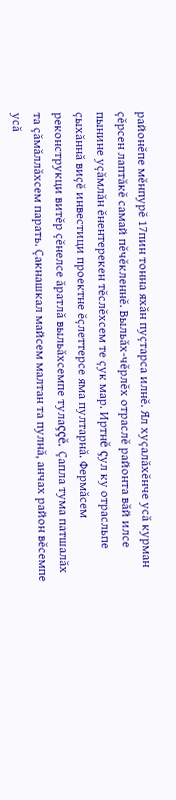районĕпе мĕнпурĕ 17пин тонна яхăн пуçтарса илнĕ. Ял хуçалăхĕнче усă курман çĕрсен лаптăкĕ самай пĕчĕкленнĕ. Выльăх-чĕрлĕх отраслĕ районта вăй илсе пынине уçăмлăн ĕнентерекен тĕслĕхсем те çук мар. Иртнĕ çул ку отрасльпе çыхăннă виçĕ инвестици проектне ĕçлеттерсе яма пултарнă. Фермăсем реконструкци витĕр çĕнелсе ăратлă выльăхсемпе тулаççĕ. Çапла тума патшалăх та çăмăллăхсем парать. Çакнашкал майсем малтан та пулнă, анчах район вĕсемпе усă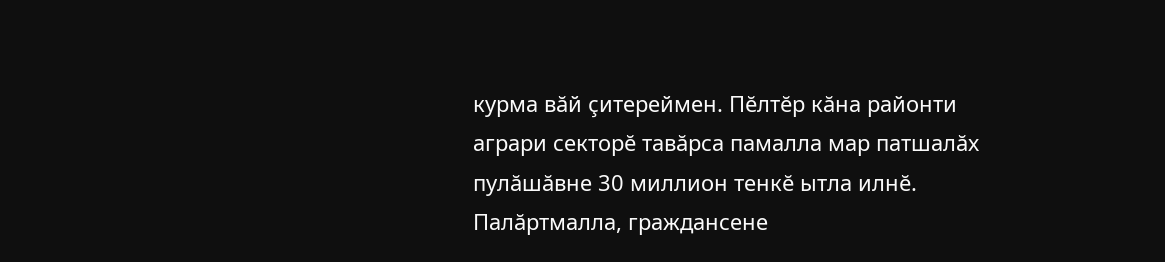курма вăй çитереймен. Пĕлтĕр кăна районти аграри секторĕ тавăрса памалла мар патшалăх пулăшăвне 30 миллион тенкĕ ытла илнĕ. Палăртмалла, граждансене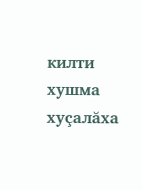килти хушма хуçалăха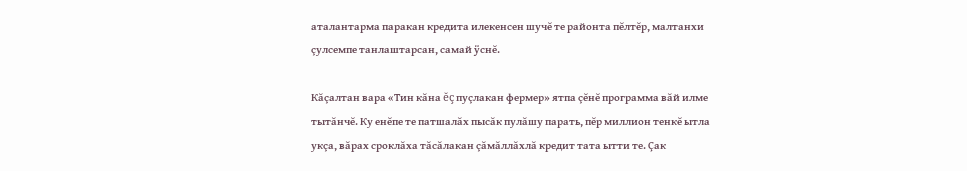аталантарма паракан кредита илекенсен шучĕ те районта пĕлтĕр, малтанхи çулсемпе танлаштарсан, самай ÿснĕ.

Кăçалтан вара «Тин кăна ĕç пуçлакан фермер» ятпа çĕнĕ программа вăй илме тытăнчĕ. Ку енĕпе те патшалăх пысăк пулăшу парать, пĕр миллион тенкĕ ытла укçа, вăрах сроклăха тăсăлакан çăмăллăхлă кредит тата ытти те. Çак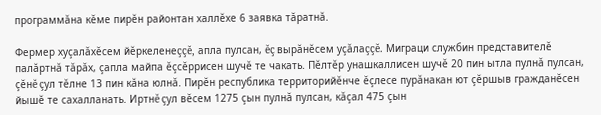программăна кĕме пирĕн районтан халлĕхе 6 заявка тăратнă.

Фермер хуçалăхĕсем йĕркеленеççĕ, апла пулсан, ĕç вырăнĕсем уçăлаççĕ. Миграци службин представителĕ палăртнă тăрăх, çапла майпа ĕçсĕррисен шучĕ те чакать. Пĕлтĕр унашкаллисен шучĕ 20 пин ытла пулнă пулсан, çĕнĕ çул тĕлне 13 пин кăна юлнă. Пирĕн республика территорийĕнче ĕçлесе пурăнакан ют çĕршыв гражданĕсен йышĕ те сахалланать. Иртнĕ çул вĕсем 1275 çын пулнă пулсан, кăçал 475 çын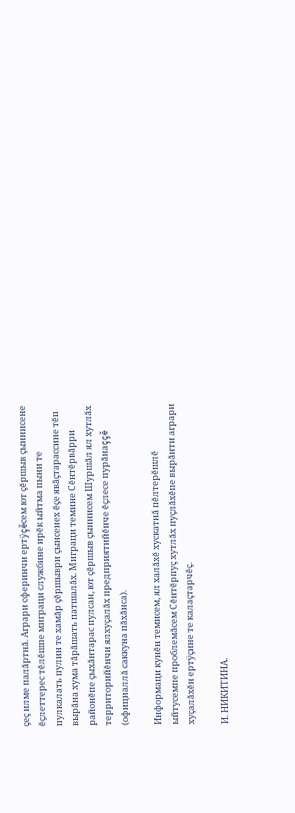çеç илме палăртнă. Аграри сферинчи ертÿçĕсем ют çĕршыв çыннисене ĕçлеттерес тĕлĕшпе миграци службине ирĕк ыйтма пыни те пулкалать пулин те хамăр çĕршыври çынсенех ĕçе явăçтарассине тĕп вырăна хума тăрăшать патшалăх. Миграци темине Сĕнтĕрвăрри районĕпе çыхăнтарас пулсан, ют çĕршыв çыннисем Шуршăл ял хутлăх территорийĕнчи ялхуçалăх предприятийĕнче ĕçлесе пурăнаççĕ (официаллă саккуна пăхăнса).

Информаци кунĕн темисем, ял халăхĕ хускатнă пĕлтерĕшлĕ ыйтусемпе проблемăсем Сĕнтĕрпуç хутлăх пуçлăхĕпе вырăнти аграри хуçалăхĕн ертÿçине те калаçтарчĕç.

И. НИКИТИНА.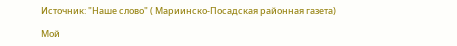Источник: "Наше слово" ( Мариинско-Посадская районная газета)

Мой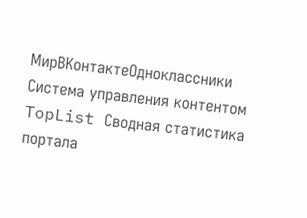МирВКонтактеОдноклассники
Система управления контентом
TopList Сводная статистика портала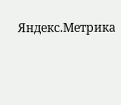Яндекс.Метрика